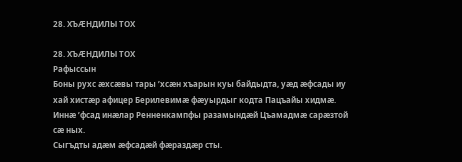28. ХЪÆНДИЛЫ ТОХ

28. ХЪÆНДИЛЫ ТОХ
Рафыссын
Боны рухс æхсæвы тары ’хсæн хъарын куы байдыдта, уæд æфсады иу хай хистæр афицер Берилевимæ фæуырдыг кодта Пацъайы хидмæ. Иннæ ’фсад инæлар Ренненкампфы разамындæй Цъамадмæ сарæзтой сæ ных.
Сыгъдты адæм æфсадæй фæраздæр сты.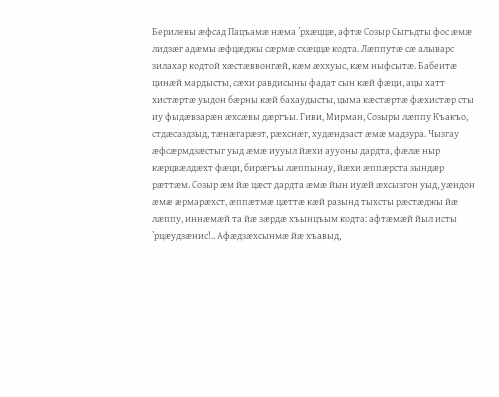Берилевы æфсад Пацъамæ нæма ’рхæццæ, афтæ Созыр Сыгъдты фос æмæ лидзæг адæмы æфцæджы сæрмæ схæццæ кодта. Лæппутæ сæ алыварс зилахар кодтой хæстæввонгæй, кæм æххуыс, кæм ныфсытæ. Бабеитæ цинæй мардысты, сæхи равдисыны фадат сын кæй фæци, ацы хатт хистæртæ уыдон бæрны кæй бахаудысты, цыма кæстæртæ фæхистæр сты иу фыдæвзарæн æхсæвы дæргъы. Гиви, Мирман, Созыры лæппу Къакъо, стдæсаздзыд, тæнæгарæзт, рæхснæг, худæндзаст æмæ мадзура. Чызгау æфсæрмдзæстыг уыд æмæ иууыл йæхи аууоны дардта, фæлæ ныр кæрцвæлдæхт фæци, бирæгъы лæппынау, йæхи æппæрста зындæр рæттæм. Созыр æм йæ цæст дардта æмæ йын иуæй æхсызгон уыд, уæндон æмæ æрмарæхст, æппæтмæ цæттæ кæй разынд тыхсты рæстæджы йæ лæппу, иннæмæй та йæ зæрдæ хъынцъым кодта: афтæмæй йыл исты ’рцæудзæнис!.. Афæдзæхсынмæ йæ хъавыд,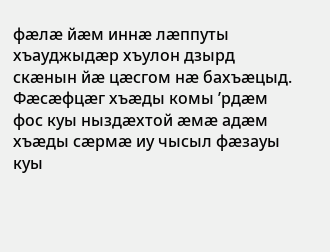фæлæ йæм иннæ лæппуты хъауджыдæр хъулон дзырд скæнын йæ цæсгом нæ бахъæцыд.
Фæсæфцæг хъæды комы ’рдæм фос куы ныздæхтой æмæ адæм хъæды сæрмæ иу чысыл фæзауы куы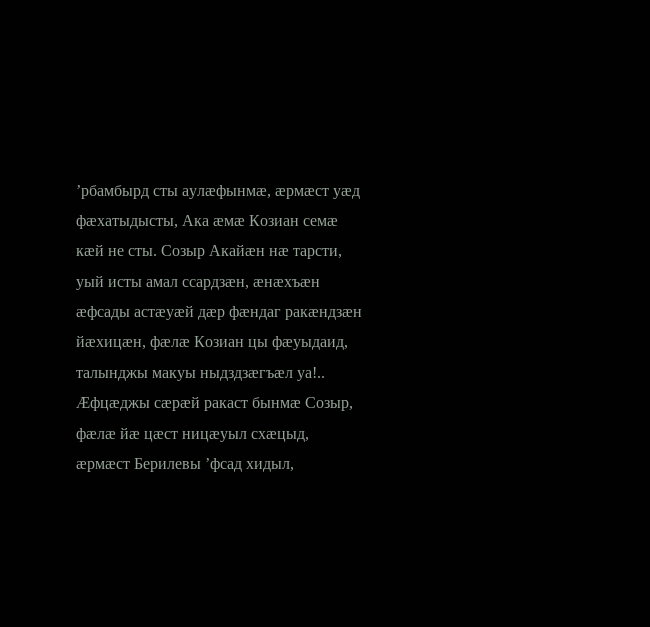’рбамбырд сты аулæфынмæ, æрмæст уæд фæхатыдысты, Ака æмæ Козиан семæ кæй не сты. Созыр Акайæн нæ тарсти, уый исты амал ссардзæн, æнæхъæн æфсады астæуæй дæр фæндаг ракæндзæн йæхицæн, фæлæ Козиан цы фæуыдаид, талынджы макуы ныдздзæгъæл уа!.. Æфцæджы сæрæй ракаст бынмæ Созыр, фæлæ йæ цæст ницæуыл схæцыд, æрмæст Берилевы ’фсад хидыл,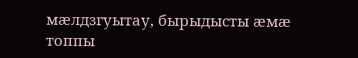мæлдзгуытау, бырыдысты æмæ топпы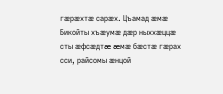гæрæхтæ сарæх. Цъамад æмæ Бикойты хъæумæ дæр ныххæццæ сты æфсæдтæ æмæ бæстæ гæрах сси, райсомы æнцой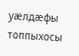уæлдæфы топпыхосы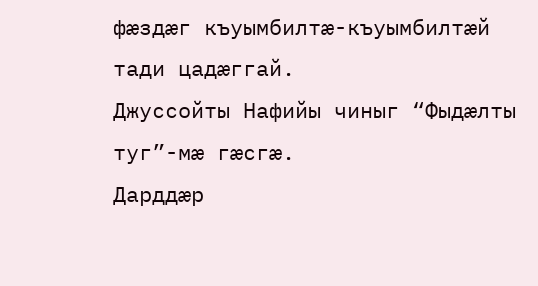фæздæг къуымбилтæ-къуымбилтæй тади цадæггай.
Джуссойты Нафийы чиныг “Фыдæлты туг”-мæ гæсгæ.
Дарддæр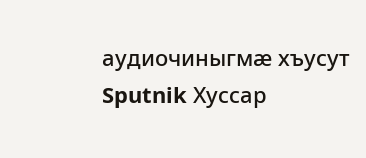аудиочиныгмæ хъусут Sputnik Хуссар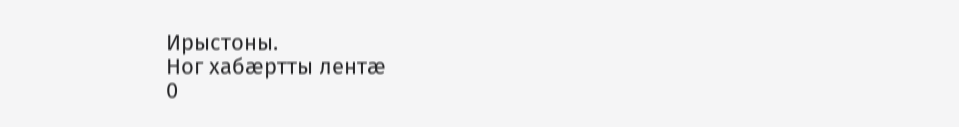Ирыстоны.
Ног хабӕртты лентӕ
0